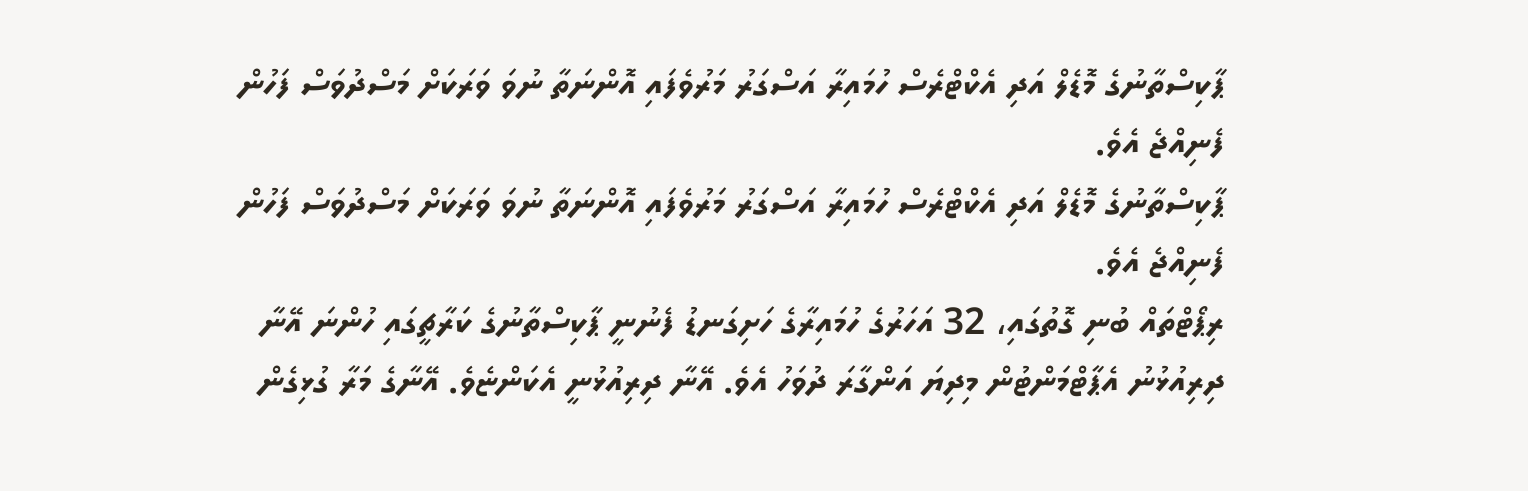ޕާކިސްތާނުގެ މޮޑެލް އަދި އެކްޓްރެސް ހުމައިރާ އަސްގަރު މަރުވެފައި އޮންނަތާ ނުވަ ވަރަކަށް މަސްދުވަސް ފަހުން ފެނިއްޖެ އެވެ.
ޕާކިސްތާނުގެ މޮޑެލް އަދި އެކްޓްރެސް ހުމައިރާ އަސްގަރު މަރުވެފައި އޮންނަތާ ނުވަ ވަރަކަށް މަސްދުވަސް ފަހުން ފެނިއްޖެ އެވެ.
ރިޕޯޓްތައް ބުނި ގޮތުގައި، 32 އަހަރުގެ ހުމައިރާގެ ހަށިގަނޑު ފެނުނީ ޕާކިސްތާނުގެ ކަރާޗީގައި ހުންނަ އޭނާ ދިރިއުޅުނު އެޕާޓްމަންޓުން މިދިޔަ އަންގާރަ ދުވަހު އެވެ. އޭނާ ދިރިއުޅުނީ އެކަންޏެވެ. އޭނާގެ މަރާ ގުޅިގެން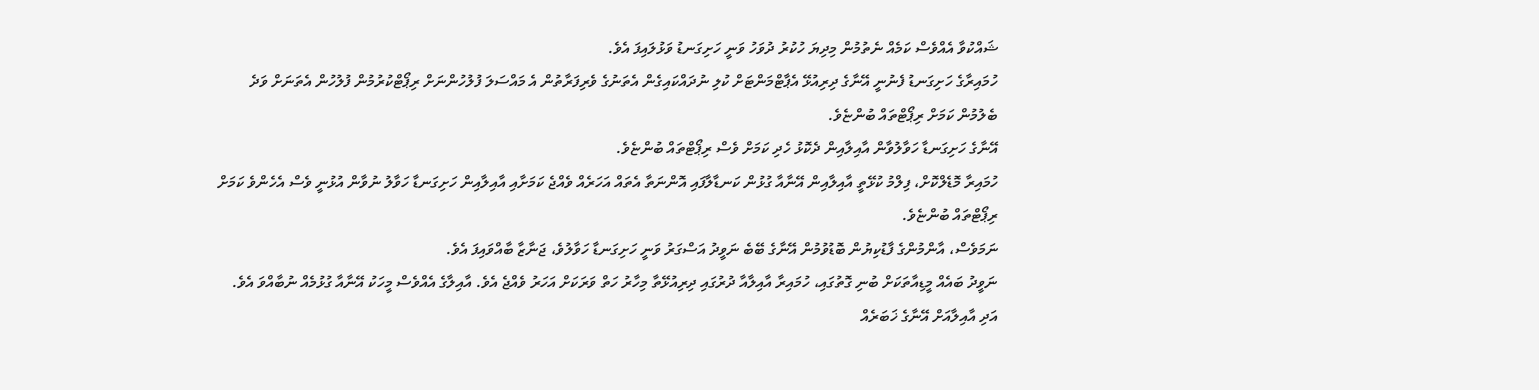ޝައްކުވާ އެއްވެސް ކަމެއް ނެތުމުން މިދިޔަ ހުކުރު ދުވަހު ވަނީ ހަށިގަނޑު ވަޅުލައިފަ އެވެ.
ހުމައިރާގެ ހަށިގަނޑު ފެނުނީ އޭނާގެ ދިރިއުޅޭ އެޕާޓްމަންޓަށް ކުލި ނުދައްކައިގެން އެތަނުގެ ވެރިފަރާތުން އެ މައްސަލަ ފުލުހުންނަށް ރިޕޯޓްކުރުމުން ފުލުހުން އެތަނަށް ވަދެ ބެލުމުން ކަމަށް ރިޕޯޓްތައް ބުންޏެވެ.
އޭނާގެ ހަށިގަނޑާ ހަވާލުވާން އާއިލާއިން ދެކޮޅު ހެދި ކަމަށް ވެސް ރިޕޯޓްތައް ބުންޏެވެ.
ހުމައިރާ މޮޑެލްކޮށް، ފިލްމު ކުޅޭތީ އާއިލާއިން އޭނާއާ ގުޅުން ކަނޑާލާފައި އޮންނަތާ އެތައް އަހަރެއް ވެއްޖެ ކަމަށާއި އާއިލާއިން ހަށިގަނޑާ ހަވާލު ނުވާން އުޅުނީ ވެސް އެހެންވެ ކަމަށް ރިޕޯޓްތައް ބުންޏެވެ.
ނަމަވެސް، އާންމުންގެ ފާޑުކިޔުން ބޮޑުވުމުން އޭނާގެ ބޭބެ ނަވީދު އަސްގަރު ވަނީ ހަށިގަނޑާ ހަވާލުވެ، ޖަނާޒާ ބާއްވައިފަ އެވެ.
ނަވީދު ބައެއް މީޑިއާތަކަށް ބުނި ގޮތުގައި، ހުމައިރާ އާއިލާއާ ދުރުގައި ދިރިއުޅޭތާ މިހާރު ހަތް ވަރަކަށް އަހަރު ވެއްޖެ އެވެ. އާއިލާގެ އެއްވެސް މީހަކު އޭނާއާ ގުޅުމެއް ނުބާއްވަ އެވެ. އަދި އާއިލާއަށް އޭނާގެ ޚަބަރެއް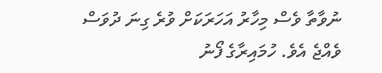ނުވާތާ ވެސް މިހާރު އަހަރަކަށް ވުރެ ގިނަ ދުވަސް ވެއްޖެ އެވެ. ހުމައިރާގެ ފޯނު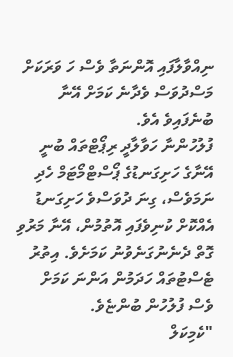ނިއްވާލާފައި އޮންނަތާ ވެސް ހަ ވަރަކަށް މަސްދުވަސް ވެދާނެ ކަމަށް އޭނާ ބުނެފައިވެ އެވެ.
ފުލުހުންނާ ހަވާލާދީ ރިޕޯޓްތައް ބުނީ އޭނާގެ ހަށިގަނޑުގެ ޕޯސްޓްމޯޓަމް ހެދި ނަމަވެސް، ގިނަ ދުވަސްވެ ހަށިގަނޑު އެއްކޮށް ކުނިވެފައި އޮތުމުން، އޭނާ މަރުވި ގޮތް ދެނެނުގަނެވުނު ކަމަށެވެ. އިތުރު ޓެސްޓުތައް ހަދަމުން އަންނަ ކަމަށް ވެސް ފުލުހުން ބުންޏެވެ.
"ކެމިކަލް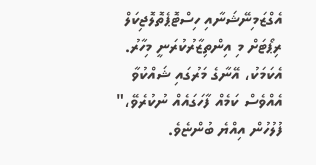އެގްޒަމިނޭޝަނާއި ހިސްޓޮޕެތޮލޮޖިކަލް ރިޕޯޓަށް މި އިންތިޒާރުކުރަނީ މިހާރު. އެކަމަކު، އޭނާގެ މަރުގައި ޝައްކުވާ އެއްވެސް ކަމެއް ފާހަގައެއް ނުކުރެވޭ،" ފުލުހުން އިއްޔެ ބުންޏެވެ.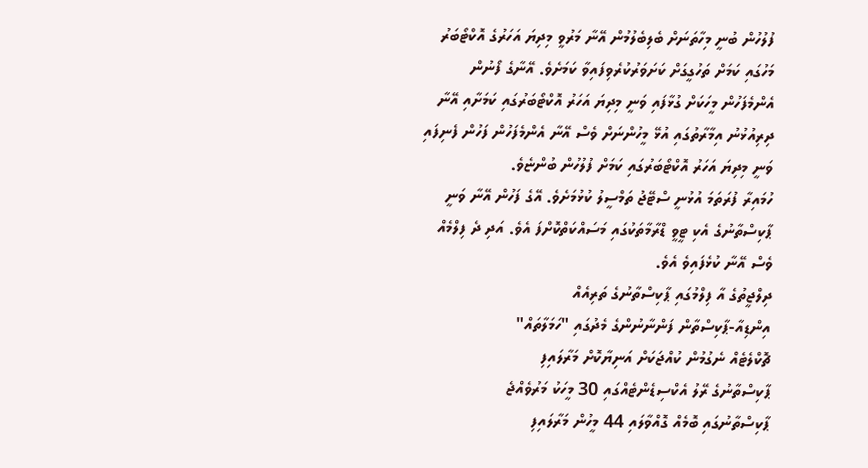ފުލުހުން ބުނީ މިހާތަނަށް ބެލިބެލުމުން އޭނާ މަރުވީ މިދިޔަ އަހަރުގެ އޮކްޓޯބަރު މަހުގައި ކަމަށް ތަހުގީގަށް ކަށަވަރުކުރެވިފައިވާ ކަމަށެވެ. އޭނާގެ ފޯނުން އެންމެފަހުން މީހަކަށް ގުޅާފައި ވަނީ މިދިޔަ އަހަރު އޮކްޓޯބަރުގައި ކަމަށާއި އޭނާ ދިރިއުޅުނު އިމާރާތުގައި އުޅޭ މީހުންނަށް ވެސް އޭނާ އެންމެފަހުން ފަހުން ފެނިފައި ވަނީ މިދިޔަ އަހަރު އޮކްޓޯބަރުގައި ކަމަށް ފުލުހުން ބުންޏެވެ.
ހުމައިރާ ފުރަތަމަ އުޅުނީ ސްޓޭޖު ތަމްސީލު ކުޅުމަށެވެ. އޭގެ ފަހުން އޭނާ ވަނީ ޕާކިސްތާނުގެ އެކި ޓީވީ ޑްރާމާތަކުގައި މަސައްކަތްކޮށްފަ އެވެ. އަދި ދެ ފިލްމެއް ވެސް އޭނާ ކުޅެފައިވެ އެވެ.
ދިލްޖީތުގެ އާ ފިލްމުގައި ޕާކިސްތާނުގެ ތަރިއެއް
އިންޑިއާ-ޕާކިސްތާން ފަންނާނުންގެ މެދުގައި "ހަމަލާތައް"
ޗޮކްލެޓެއް ނެގުމުން ކުއްޖަކަށް އަނިޔާކޮށް މަރާލައިފި
ޕާކިސްތާނުގެ ރޭލު އެކްސިޑެންޓެއްގައި 30 މީހަކު މަރުވެއްޖެ
ޕާކިސްތާނުގައި ބޮމެއް ގޮއްވާލައި 44 މީހުން މަރާލައިފި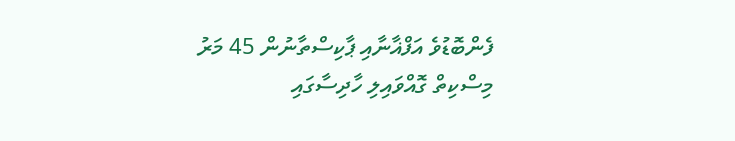ފެންބޮޑުވެ އަފްޣާނާއި ޕާކިސްތާނުން 45 މަރު
މިސްކިތް ގޮއްވައިލި ހާދިސާގައި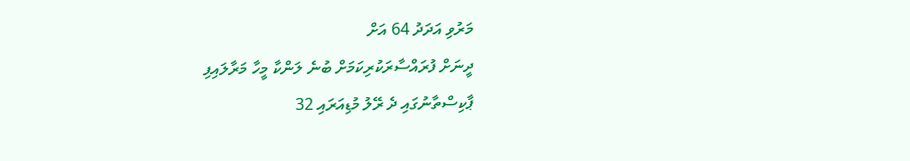މަރުވި އަދަދު 64 އަށް
ދީނަށް ފުރައްސާރަކުރިކަމަށް ބުނެ ލަންކާ މީހާ މަރާލައިފި
ޕާކިސްތާނުގައި ދެ ރޭލު މުޑިއަރައި 32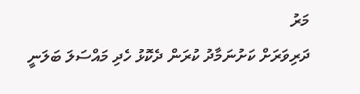މަރު
ދަރިވަރަށް ކަށުނަމާދު ކުރަން ދެކޮޅު ހެދި މައްސަލަ ބަލަނީ